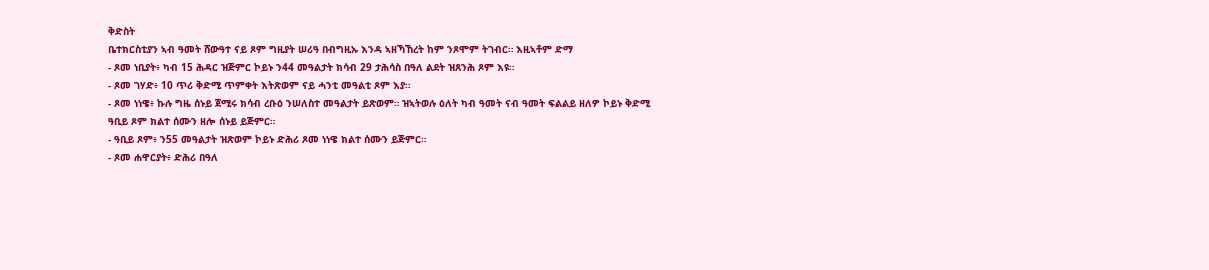ቅድስት
ቤተክርስቲያን ኣብ ዓመት ሸውዓተ ናይ ጾም ግዚያት ሠሪዓ በብግዚኡ እንዳ ኣዘኻኸረት ከም ንጾሞም ትገብር። እዚኣቶም ድማ
- ጾመ ነቢያት፥ ካብ 15 ሕዳር ዝጅምር ኮይኑ ን44 መዓልታት ክሳብ 29 ታሕሳስ በዓለ ልደት ዝጸንሕ ጾም እዩ።
- ጾመ ገሃድ፥ 10 ጥሪ ቅድሚ ጥምቀት እትጽወም ናይ ሓንቲ መዓልቲ ጾም እያ።
- ጾመ ነነዌ፥ ኩሉ ግዜ ሰኑይ ጀሚሩ ክሳብ ረቡዕ ንሠለስተ መዓልታት ይጽወም። ዝኣትወሉ ዕለት ካብ ዓመት ናብ ዓመት ፍልልይ ዘለዎ ኮይኑ ቅድሚ ዓቢይ ጾም ክልተ ሰሙን ዘሎ ሰኑይ ይጅምር።
- ዓቢይ ጾም፥ ን55 መዓልታት ዝጽወም ኮይኑ ድሕሪ ጾመ ነነዌ ክልተ ሰሙን ይጅምር።
- ጾመ ሐዋርያት፥ ድሕሪ በዓለ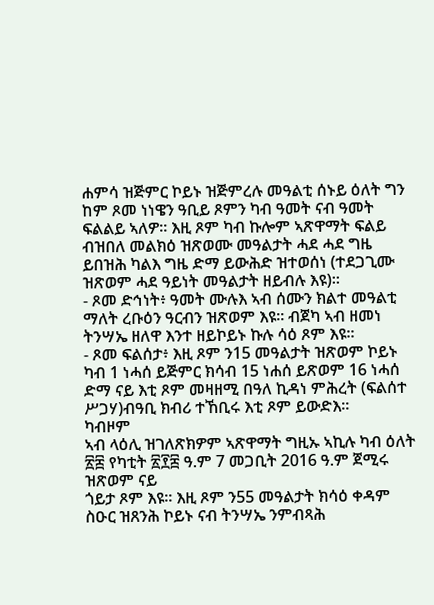ሐምሳ ዝጅምር ኮይኑ ዝጅምረሉ መዓልቲ ሰኑይ ዕለት ግን ከም ጾመ ነነዌን ዓቢይ ጾምን ካብ ዓመት ናብ ዓመት ፍልልይ ኣለዎ። እዚ ጾም ካብ ኩሎም ኣጽዋማት ፍልይ ብዝበለ መልክዕ ዝጽወሙ መዓልታት ሓደ ሓደ ግዜ ይበዝሕ ካልእ ግዜ ድማ ይውሕድ ዝተወሰነ (ተደጋጊሙ ዝጽወም ሓደ ዓይነት መዓልታት ዘይብሉ እዩ)።
- ጾመ ድኅነት፥ ዓመት ሙሉእ ኣብ ሰሙን ክልተ መዓልቲ ማለት ረቡዕን ዓርብን ዝጽወም እዩ። ብጀካ ኣብ ዘመነ ትንሣኤ ዘለዋ እንተ ዘይኮይኑ ኩሉ ሳዕ ጾም እዩ።
- ጾመ ፍልሰታ፥ እዚ ጾም ን15 መዓልታት ዝጽወም ኮይኑ ካብ 1 ነሓሰ ይጅምር ክሳብ 15 ነሐሰ ይጽወም 16 ነሓሰ ድማ ናይ እቲ ጾም መዛዘሚ በዓለ ኪዳነ ምሕረት (ፍልሰተ ሥጋሃ)ብዓቢ ክብሪ ተኸቢሩ እቲ ጾም ይውድእ።
ካብዞም
ኣብ ላዕሊ ዝገለጽክዎም ኣጽዋማት ግዚኡ ኣኪሉ ካብ ዕለት ፳፰ የካቲት ፳፻፰ ዓ.ም 7 መጋቢት 2016 ዓ.ም ጀሚሩ ዝጽወም ናይ
ጎይታ ጾም እዩ። እዚ ጾም ን55 መዓልታት ክሳዕ ቀዳም ስዑር ዝጸንሕ ኮይኑ ናብ ትንሣኤ ንምብጻሕ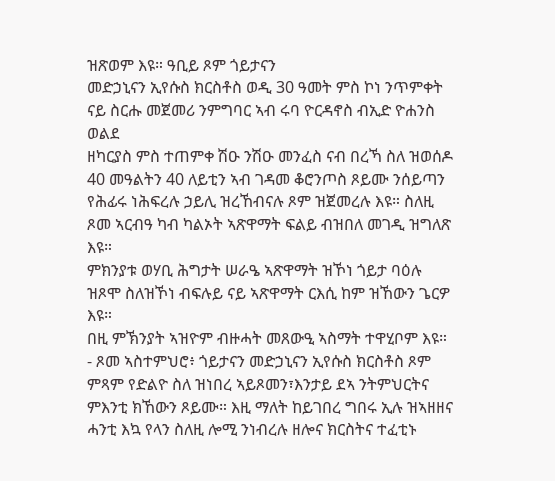ዝጽወም እዩ። ዓቢይ ጾም ጎይታናን
መድኃኒናን ኢየሱስ ክርስቶስ ወዲ 30 ዓመት ምስ ኮነ ንጥምቀት ናይ ስርሑ መጀመሪ ንምግባር ኣብ ሩባ ዮርዳኖስ ብኢድ ዮሐንስ ወልደ
ዘካርያስ ምስ ተጠምቀ ሽዑ ንሽዑ መንፈስ ናብ በረኻ ስለ ዝወሰዶ 40 መዓልትን 40 ለይቲን ኣብ ገዳመ ቆሮንጦስ ጾይሙ ንሰይጣን
የሕፊሩ ነሕፍረሉ ኃይሊ ዝረኸብናሉ ጾም ዝጀመረሉ እዩ። ስለዚ ጾመ ኣርብዓ ካብ ካልኦት ኣጽዋማት ፍልይ ብዝበለ መገዲ ዝግለጽ እዩ።
ምክንያቱ ወሃቢ ሕግታት ሠራዔ ኣጽዋማት ዝኾነ ጎይታ ባዕሉ ዝጾሞ ስለዝኾነ ብፍሉይ ናይ ኣጽዋማት ርእሲ ከም ዝኸውን ጌርዎ እዩ።
በዚ ምኽንያት ኣዝዮም ብዙሓት መጸውዒ ኣስማት ተዋሂቦም እዩ።
- ጾመ ኣስተምህሮ፥ ጎይታናን መድኃኒናን ኢየሱስ ክርስቶስ ጾም ምጻም የድልዮ ስለ ዝነበረ ኣይጾመን፣እንታይ ደኣ ንትምህርትና ምእንቲ ክኸውን ጾይሙ። እዚ ማለት ከይገበረ ግበሩ ኢሉ ዝኣዘዘና ሓንቲ እኳ የላን ስለዚ ሎሚ ንነብረሉ ዘሎና ክርስትና ተፈቲኑ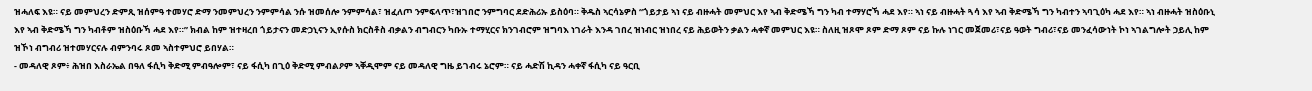ዝሓለፍ እዩ። ናይ መምህረን ድምጺ ዝሰምዓ ተመሃሮ ድማ ንመምህረን ንምምሳል ንሱ ዝመሰሎ ንምምሳል፣ ዝፈለጦ ንምፍላጥ፣ዝገበሮ ንምግባር ደድሕሪኡ ይስዕባ። ቅዱስ ኣርሳኔዎስ “ጎይታይ ኣነ ናይ ብዙሓት መምህር እየ ኣብ ቅድሜኻ ግን ካብ ተማሃሮኻ ሓደ እየ። ኣነ ናይ ብዙሓት ጓሳ እየ ኣብ ቅድሜኻ ግን ካብተን ኣባጊዕካ ሓደ እየ። ኣነ ብዙሓት ዝስዕቡኒ እየ ኣብ ቅድሜኻ ግን ካብቶም ዝስዕቡኻ ሓደ እየ።” ክብል ከም ዝተዛረበ ጎይታናን መድኃኒናን ኢየሱስ ክርስቶስ ብቃልን ብግብርን ካቡኡ ተማሂርና ክንገብሮም ዝግባእ ነገራት እንዳ ገበረ ዝነብር ዝነበረ ናይ ሕይወትን ቃልን ሓቀኛ መምህር እዩ። ስለዚ ዝጾሞ ጾም ድማ ጾም ናይ ኩሉ ነገር መጀመሪ፣ናይ ዓወት ግብሪ፣ናይ መንፈሳውነት ኮነ ኣገልግሎት ኃይሊ ከም ዝኾነ ብግብሪ ዝተመሃርናሉ ብምንባሩ ጾመ ኣስተምህሮ ይበሃል።
- መዳለዊ ጾም፥ ሕዝበ እስራኤል በዓለ ፋሲካ ቅድሚ ምብዓሎም፣ ናይ ፋሲካ በጊዕ ቅድሚ ምብልዖም ኣቐዲሞም ናይ መዳለዊ ግዜ ይገብሩ ኔሮም። ናይ ሓድሽ ኪዳን ሓቀኛ ፋሲካ ናይ ዓርቢ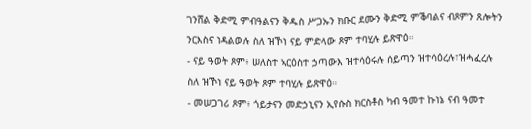ገንሸል ቅድሚ ምብዓልናን ቅዱስ ሥጋኡን ክቡር ደሙን ቅድሚ ምቕባልና ብጾምን ጸሎትን ንርእስና ነዳልወሉ ስለ ዝኾነ ናይ ምድላው ጾም ተባሂሉ ይጽዋዕ።
- ናይ ዓወት ጾም፥ ሠለስተ ኣርዕስተ ኃጣውእ ዝተሳዕሩሉ ሰይጣን ዝተሳዕረሉ፣ዝሓፈረሉ ስለ ዝኾነ ናይ ዓወት ጾም ተባሂሉ ይጽዋዕ።
- መሠጋገሪ ጾም፥ ጎይታናን መድኃኒናን ኢየሱስ ክርስቶስ ካብ ዓመተ ኩነኔ ናብ ዓመተ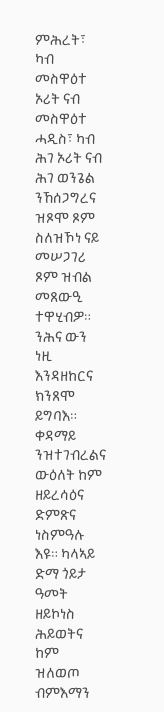ምሕረት፣ ካብ መስዋዕተ ኦሪት ናብ መስዋዕተ ሓዲስ፣ ካብ ሕገ ኦሪት ናብ ሕገ ወንጌል ንኸሰጋግረና ዝጾሞ ጾም ስለዝኾነ ናይ መሠጋገሪ ጾም ዝብል መጸውዒ ተዋሂብዎ። ንሕና ውን ነዚ እንዳዘከርና ክንጸሞ ይግባእ። ቀዳማይ ንዝተገብረልና ውዕለት ከም ዘይረሳዕና ድምጽና ነስምዓሉ እዩ። ካላኣይ ድማ ጎይታ ዓመት ዘይኮነስ ሕይወትና ከም ዝለወጦ ብምእማን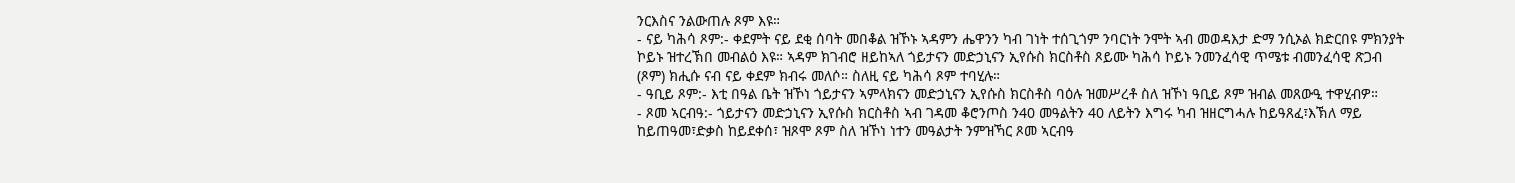ንርእስና ንልውጠሉ ጾም እዩ።
- ናይ ካሕሳ ጾም:- ቀደምት ናይ ደቂ ሰባት መበቆል ዝኾኑ ኣዳምን ሔዋንን ካብ ገነት ተሰጊጎም ንባርነት ንሞት ኣብ መወዳእታ ድማ ንሲኦል ክድርበዩ ምክንያት ኮይኑ ዝተረኽበ መብልዕ እዩ። ኣዳም ክገብሮ ዘይከኣለ ጎይታናን መድኃኒናን ኢየሱስ ክርስቶስ ጾይሙ ካሕሳ ኮይኑ ንመንፈሳዊ ጥሜቱ ብመንፈሳዊ ጽጋብ (ጾም) ክሒሱ ናብ ናይ ቀደም ክብሩ መለሶ። ስለዚ ናይ ካሕሳ ጾም ተባሂሉ።
- ዓቢይ ጾም:- እቲ በዓል ቤት ዝኾነ ጎይታናን ኣምላክናን መድኃኒናን ኢየሱስ ክርስቶስ ባዕሉ ዝመሥረቶ ስለ ዝኾነ ዓቢይ ጾም ዝብል መጸውዒ ተዋሂብዎ።
- ጾመ ኣርብዓ:- ጎይታናን መድኃኒናን ኢየሱስ ክርስቶስ ኣብ ገዳመ ቆሮንጦስ ን40 መዓልትን 40 ለይትን እግሩ ካብ ዝዘርግሓሉ ከይዓጸፈ፣እኽለ ማይ ከይጠዓመ፣ድቃስ ከይደቀሰ፣ ዝጾሞ ጾም ስለ ዝኾነ ነተን መዓልታት ንምዝኻር ጾመ ኣርብዓ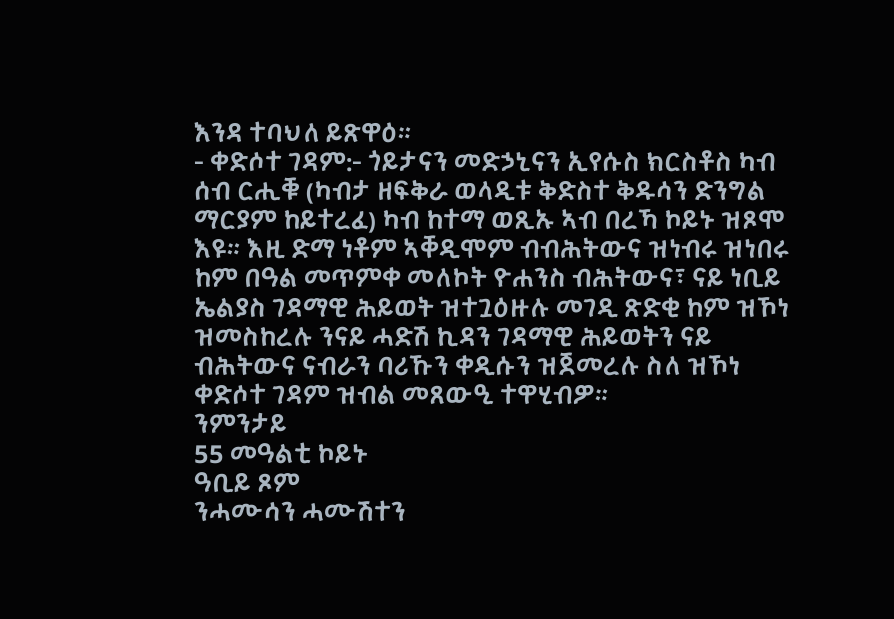እንዳ ተባህለ ይጽዋዕ።
- ቀድሶተ ገዳም:- ጎይታናን መድኃኒናን ኢየሱስ ክርስቶስ ካብ ሰብ ርሒቑ (ካብታ ዘፍቅራ ወላዲቱ ቅድስተ ቅዱሳን ድንግል ማርያም ከይተረፈ) ካብ ከተማ ወጺኡ ኣብ በረኻ ኮይኑ ዝጾሞ እዩ። እዚ ድማ ነቶም ኣቐዲሞም ብብሕትውና ዝነብሩ ዝነበሩ ከም በዓል መጥምቀ መለኮት ዮሐንስ ብሕትውና፣ ናይ ነቢይ ኤልያስ ገዳማዊ ሕይወት ዝተጓዕዙሉ መገዲ ጽድቂ ከም ዝኾነ ዝመስከረሉ ንናይ ሓድሽ ኪዳን ገዳማዊ ሕይወትን ናይ ብሕትውና ናብራን ባሪኹን ቀዲሱን ዝጀመረሉ ስለ ዝኾነ ቀድሶተ ገዳም ዝብል መጸውዒ ተዋሂብዎ።
ንምንታይ
55 መዓልቲ ኮይኑ
ዓቢይ ጾም
ንሓሙሳን ሓሙሽተን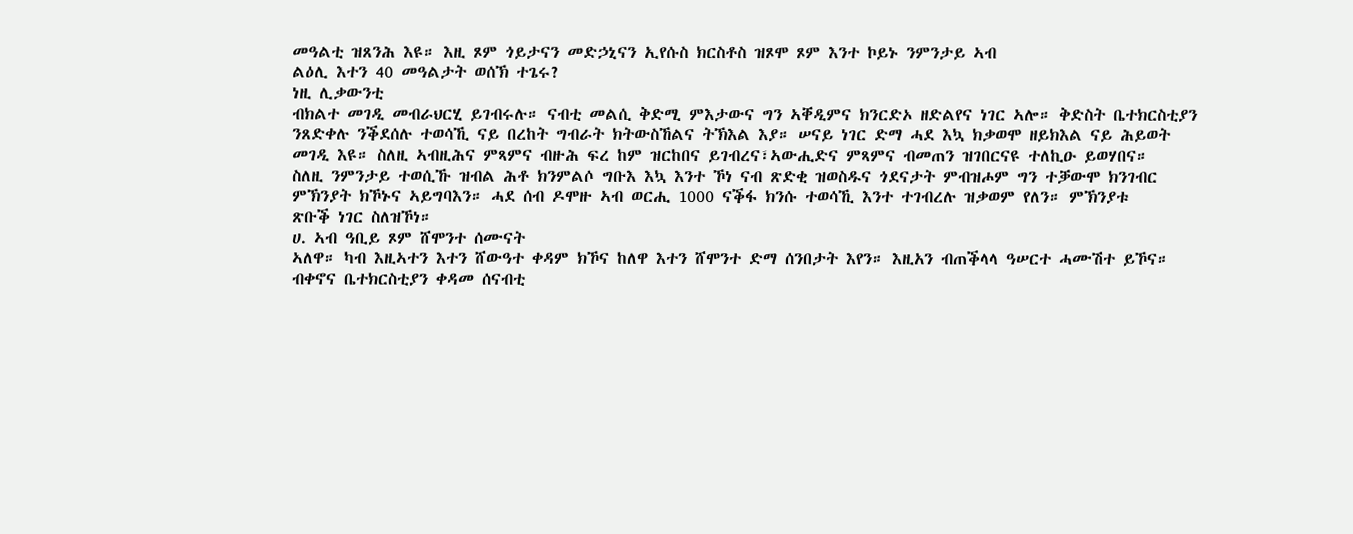መዓልቲ ዝጸንሕ እዩ። እዚ ጾም ጎይታናን መድኃኒናን ኢየሱስ ክርስቶስ ዝጾሞ ጾም እንተ ኮይኑ ንምንታይ ኣብ
ልዕሊ እተን 40 መዓልታት ወሰኽ ተጌሩ?
ነዚ ሊቃውንቲ
ብክልተ መገዲ መብራህርሂ ይገብሩሉ። ናብቲ መልሲ ቅድሚ ምእታውና ግን ኣቐዲምና ክንርድኦ ዘድልየና ነገር ኣሎ። ቅድስት ቤተክርስቲያን
ንጸድቀሉ ንቕደሰሉ ተወሳኺ ናይ በረከት ግብራት ክትውስኸልና ትኽእል እያ። ሠናይ ነገር ድማ ሓደ እኳ ክቃወሞ ዘይክእል ናይ ሕይወት
መገዲ እዩ። ስለዚ ኣብዚሕና ምጻምና ብዙሕ ፍረ ከም ዝርከበና ይገብረና፣ኣውሒድና ምጻምና ብመጠን ዝገበርናዩ ተለኪዑ ይወሃበና።
ስለዚ ንምንታይ ተወሲኹ ዝብል ሕቶ ክንምልሶ ግቡእ እኳ እንተ ኾነ ናብ ጽድቂ ዝወስዱና ጎደናታት ምብዝሖም ግን ተቓውሞ ክንገብር
ምኽንያት ክኾኑና ኣይግባእን። ሓደ ሰብ ዶሞዙ ኣብ ወርሒ 1000 ናቕፋ ክንሱ ተወሳኺ እንተ ተገብረሉ ዝቃወም የለን። ምኽንያቱ
ጽቡቕ ነገር ስለዝኾነ።
ሀ. ኣብ ዓቢይ ጾም ሸሞንተ ሰሙናት
ኣለዋ። ካብ እዚኣተን እተን ሸውዓተ ቀዳም ክኾና ከለዋ እተን ሸሞንተ ድማ ሰንበታት እየን። እዚአን ብጠቕላላ ዓሠርተ ሓሙሽተ ይኾና።
ብቀኖና ቤተክርስቲያን ቀዳመ ሰናብቲ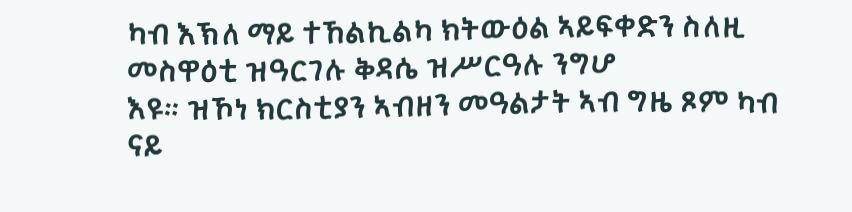ካብ እኽለ ማይ ተኸልኪልካ ክትውዕል ኣይፍቀድን ስለዚ መስዋዕቲ ዝዓርገሉ ቅዳሴ ዝሥርዓሉ ንግሆ
እዩ። ዝኾነ ክርስቲያን ኣብዘን መዓልታት ኣብ ግዜ ጾም ካብ ናይ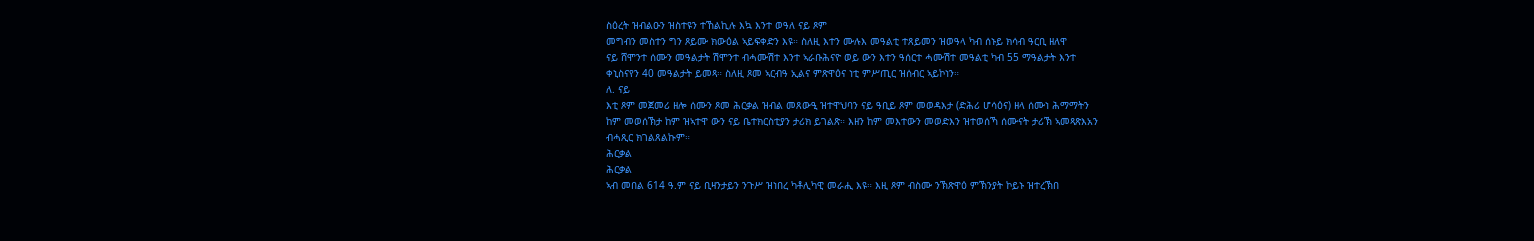ስዕረት ዝብልዑን ዝስተዩን ተኸልኪሉ እኳ እንተ ወዓለ ናይ ጾም
መግብን መስተን ግን ጾይሙ ክውዕል ኣይፍቀድን እዩ። ስለዚ እተን ሙሉእ መዓልቲ ተጸይመን ዝወዓላ ካብ ሰኑይ ክሳብ ዓርቢ ዘለዋ
ናይ ሸሞንተ ሰሙን መዓልታት ሽሞንተ ብሓሙሽተ እንተ ኣራቡሕናዮ ወይ ውን እተን ዓሰርተ ሓሙሽተ መዓልቲ ካብ 55 ማዓልታት እንተ
ቀኒስናየን 40 መዓልታት ይመጻ። ስለዚ ጾመ ኣርብዓ ኢልና ምጽዋዕና ነቲ ምሥጢር ዝሰብር ኣይኮነን።
ለ. ናይ
እቲ ጾም መጀመሪ ዘሎ ሰሙን ጾመ ሕርቃል ዝብል መጸውዒ ዝተዋህባን ናይ ዓቢይ ጾም መወዳእታ (ድሕሪ ሆሳዕና) ዘላ ሰሙነ ሕማማትን
ከም መወሰኽታ ከም ዝኣተዋ ውን ናይ ቤተክርስቲያን ታሪክ ይገልጽ። እዘን ከም መእተውን መወድእን ዝተወሰኻ ሰሙናት ታሪኽ ኣመጻጽእአን
ብሓጺር ክገልጸልኩም።
ሕርቃል
ሕርቃል
ኣብ መበል 614 ዓ.ም ናይ ቢዛንታይን ንጉሥ ዝነበረ ካቶሊካዊ መራሒ እዩ። እዚ ጾም ብስሙ ንኽጽዋዕ ምኽንያት ኮይኑ ዝተረኽበ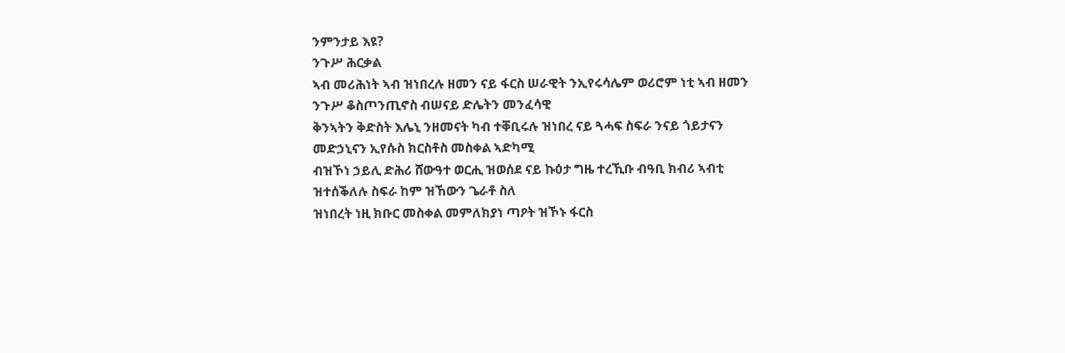ንምንታይ እዩ?
ንጉሥ ሕርቃል
ኣብ መሪሕነት ኣብ ዝነበረሉ ዘመን ናይ ፋርስ ሠራዊት ንኢየሩሳሌም ወሪሮም ነቲ ኣብ ዘመን ንጉሥ ቆስጦንጢኖስ ብሠናይ ድሌትን መንፈሳዊ
ቅንኣትን ቅድስት እሌኒ ንዘመናት ካብ ተቐቢሩሉ ዝነበረ ናይ ጓሓፍ ስፍራ ንናይ ጎይታናን መድኃኒናን ኢየሱስ ክርስቶስ መስቀል ኣድካሚ
ብዝኾነ ኃይሊ ድሕሪ ሸውዓተ ወርሒ ዝወሰደ ናይ ኩዕታ ግዜ ተረኺቡ ብዓቢ ክብሪ ኣብቲ ዝተሰቕለሉ ስፍራ ከም ዝኸውን ጌራቶ ስለ
ዝነበረት ነዚ ክቡር መስቀል መምለክያነ ጣዖት ዝኾኑ ፋርስ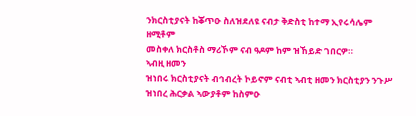ንክርስቲያናት ከቖጥዑ ስለዝደለዩ ናብታ ቅድስቲ ከተማ ኢየሩሳሌም ዘሚቶም
መስቀለ ክርስቶስ ማሪኾም ናብ ዓዶም ከም ዝኸይድ ገበርዎ።
ኣብዚ ዘመን
ዝነበሩ ክርስቲያናት ብኅብረት ኮይኖም ናብቲ ኣብቲ ዘመን ክርስቲያን ንጉሥ ዝነበረ ሕርቃል ኣውያቶም ከስምዑ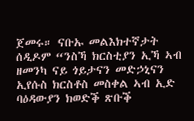ጀመሩ። ናቡኡ መልእክተኛታት
ሰዲዶም “ንስኻ ክርስቲያን ኢኻ ኣብ ዘመንካ ናይ ጎይታናን መድኃኒናን ኢየሱስ ክርስቶስ መስቀል ኣብ ኢድ ባዕዳውያን ክወድቕ ጽቡቕ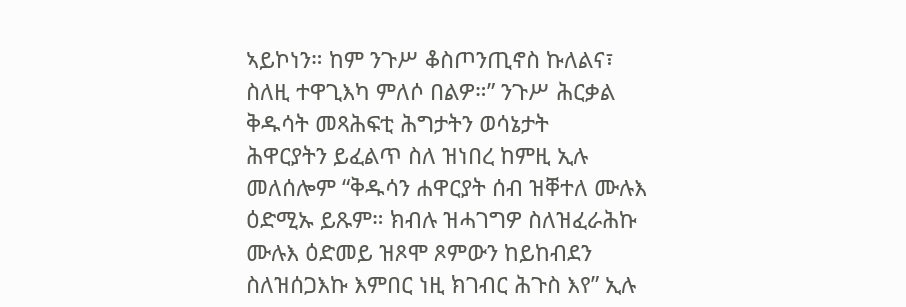ኣይኮነን። ከም ንጉሥ ቆስጦንጢኖስ ኩለልና፣ ስለዚ ተዋጊእካ ምለሶ በልዎ።” ንጉሥ ሕርቃል ቅዱሳት መጻሕፍቲ ሕግታትን ወሳኔታት
ሕዋርያትን ይፈልጥ ስለ ዝነበረ ከምዚ ኢሉ መለሰሎም “ቅዱሳን ሐዋርያት ሰብ ዝቐተለ ሙሉእ ዕድሚኡ ይጹም። ክብሉ ዝሓገግዎ ስለዝፈራሕኩ
ሙሉእ ዕድመይ ዝጾሞ ጾምውን ከይከብደን ስለዝሰጋእኩ እምበር ነዚ ክገብር ሕጉስ እየ” ኢሉ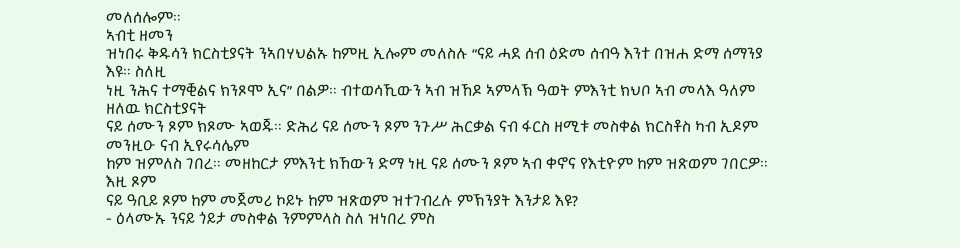መለሰሎም።
ኣብቲ ዘመን
ዝነበሩ ቅዱሳን ክርስቲያናት ንኣበሃህልኡ ከምዚ ኢሎም መለስሉ “ናይ ሓደ ሰብ ዕድመ ሰብዓ እንተ በዝሐ ድማ ሰማንያ እዩ። ስለዚ
ነዚ ንሕና ተማቒልና ክንጾሞ ኢና” በልዎ። ብተወሳኺውን ኣብ ዝኸዶ ኣምላኽ ዓወት ምእንቲ ክህቦ ኣብ መላእ ዓለም ዘለዉ ክርስቲያናት
ናይ ሰሙን ጾም ክጾሙ ኣወጁ። ድሕሪ ናይ ሰሙን ጾም ንጉሥ ሕርቃል ናብ ፋርስ ዘሚቱ መስቀል ክርስቶስ ካብ ኢዶም መንዚዑ ናብ ኢየሩሳሌም
ከም ዝምለስ ገበረ። መዘከርታ ምእንቲ ክኸውን ድማ ነዚ ናይ ሰሙን ጾም ኣብ ቀኖና የእቲዮም ከም ዝጽወም ገበርዎ።
እዚ ጾም
ናይ ዓቢይ ጾም ከም መጀመሪ ኮይኑ ከም ዝጽወም ዝተገብረሉ ምኽንያት እንታይ እዩ?
- ዕላሙኡ ንናይ ጎይታ መስቀል ንምምላስ ስለ ዝነበረ ምስ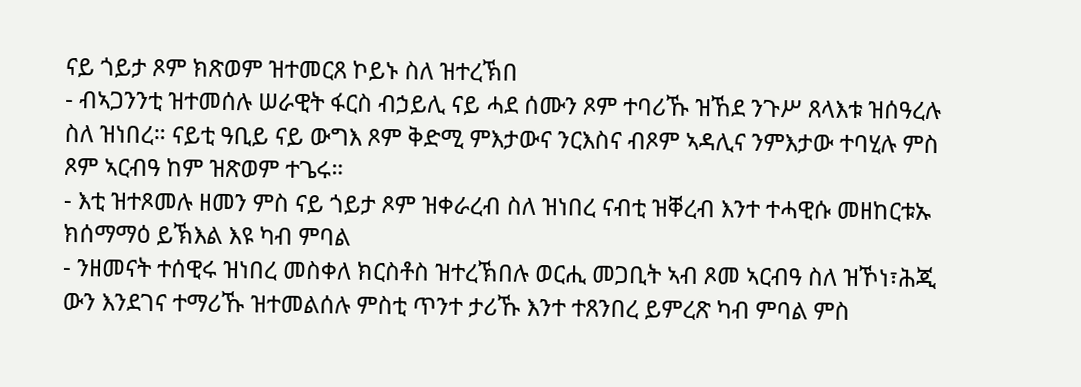ናይ ጎይታ ጾም ክጽወም ዝተመርጸ ኮይኑ ስለ ዝተረኽበ
- ብኣጋንንቲ ዝተመሰሉ ሠራዊት ፋርስ ብኃይሊ ናይ ሓደ ሰሙን ጾም ተባሪኹ ዝኸደ ንጉሥ ጸላእቱ ዝሰዓረሉ ስለ ዝነበረ። ናይቲ ዓቢይ ናይ ውግእ ጾም ቅድሚ ምእታውና ንርእስና ብጾም ኣዳሊና ንምእታው ተባሂሉ ምስ ጾም ኣርብዓ ከም ዝጽወም ተጌሩ።
- እቲ ዝተጾመሉ ዘመን ምስ ናይ ጎይታ ጾም ዝቀራረብ ስለ ዝነበረ ናብቲ ዝቐረብ እንተ ተሓዊሱ መዘከርቱኡ ክሰማማዕ ይኽእል እዩ ካብ ምባል
- ንዘመናት ተሰዊሩ ዝነበረ መስቀለ ክርስቶስ ዝተረኽበሉ ወርሒ መጋቢት ኣብ ጾመ ኣርብዓ ስለ ዝኾነ፣ሕጂ ውን እንደገና ተማሪኹ ዝተመልሰሉ ምስቲ ጥንተ ታሪኹ እንተ ተጸንበረ ይምረጽ ካብ ምባል ምስ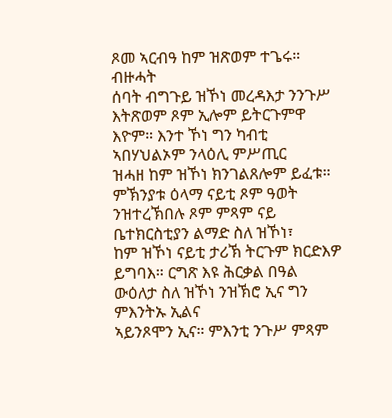ጾመ ኣርብዓ ከም ዝጽወም ተጌሩ።
ብዙሓት
ሰባት ብግጉይ ዝኾነ መረዳእታ ንንጉሥ እትጽወም ጾም ኢሎም ይትርጉምዋ እዮም። እንተ ኾነ ግን ካብቲ ኣበሃህልኦም ንላዕሊ ምሥጢር
ዝሓዘ ከም ዝኾነ ክንገልጸሎም ይፈቱ። ምኽንያቱ ዕላማ ናይቲ ጾም ዓወት ንዝተረኽበሉ ጾም ምጻም ናይ ቤተክርስቲያን ልማድ ስለ ዝኾነ፣
ከም ዝኾነ ናይቲ ታሪኽ ትርጉም ክርድእዎ ይግባእ። ርግጽ እዩ ሕርቃል በዓል ውዕለታ ስለ ዝኾነ ንዝኽሮ ኢና ግን ምእንትኡ ኢልና
ኣይንጾሞን ኢና። ምእንቲ ንጉሥ ምጻም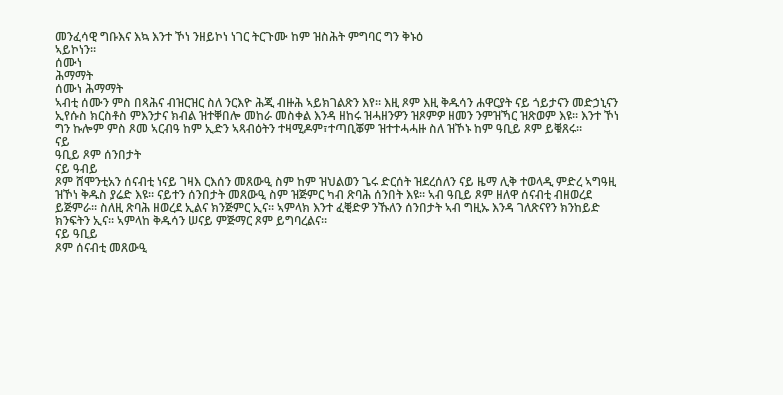መንፈሳዊ ግቡእና እኳ እንተ ኾነ ንዘይኮነ ነገር ትርጉሙ ከም ዝስሕት ምግባር ግን ቅኑዕ
ኣይኮነን።
ሰሙነ
ሕማማት
ሰሙነ ሕማማት
ኣብቲ ሰሙን ምስ በጻሕና ብዝርዝር ስለ ንርእዮ ሕጂ ብዙሕ ኣይክገልጽን እየ። እዚ ጾም እዚ ቅዱሳን ሐዋርያት ናይ ጎይታናን መድኃኒናን
ኢየሱስ ክርስቶስ ምእንታና ክብል ዝተቐበሎ መከራ መስቀል እንዳ ዘከሩ ዝሓዘንዎን ዝጾምዎ ዘመን ንምዝኻር ዝጽወም እዩ። እንተ ኾነ
ግን ኩሎም ምስ ጾመ ኣርብዓ ከም ኢድን ኣጻብዕትን ተዛሚዶም፣ተጣቢቖም ዝተተሓሓዙ ስለ ዝኾኑ ከም ዓቢይ ጾም ይቑጸሩ።
ናይ
ዓቢይ ጾም ሰንበታት
ናይ ዓብይ
ጾም ሸሞንቲአን ሰናብቲ ነናይ ገዛእ ርእሰን መጸውዒ ስም ከም ዝህልወን ጌሩ ድርሰት ዝደረሰለን ናይ ዜማ ሊቅ ተወላዲ ምድረ ኣግዓዚ
ዝኾነ ቅዱስ ያሬድ እዩ። ናይተን ሰንበታት መጸውዒ ስም ዝጅምር ካብ ጽባሕ ሰንበት እዩ። ኣብ ዓቢይ ጾም ዘለዋ ሰናብቲ ብዘወረደ
ይጅምራ። ስለዚ ጽባሕ ዘወረደ ኢልና ክንጅምር ኢና። ኣምላክ እንተ ፈቒድዎ ንኹለን ሰንበታት ኣብ ግዚኡ እንዳ ገለጽናየን ክንከይድ
ክንፍትን ኢና። ኣምላከ ቅዱሳን ሠናይ ምጅማር ጾም ይግባረልና።
ናይ ዓቢይ
ጾም ሰናብቲ መጸውዒ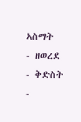ኣስማት
- ዘወረደ
- ቅድስት
-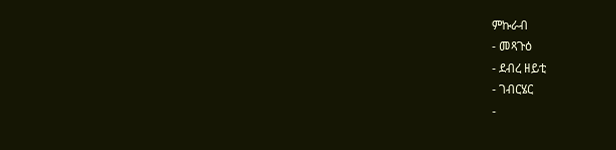ምኩራብ
- መጻጉዕ
- ደብረ ዘይቲ
- ገብርሄር
-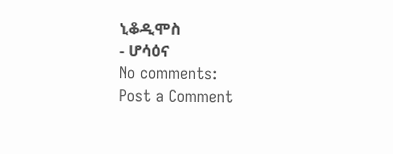ኒቆዲሞስ
- ሆሳዕና
No comments:
Post a Comment